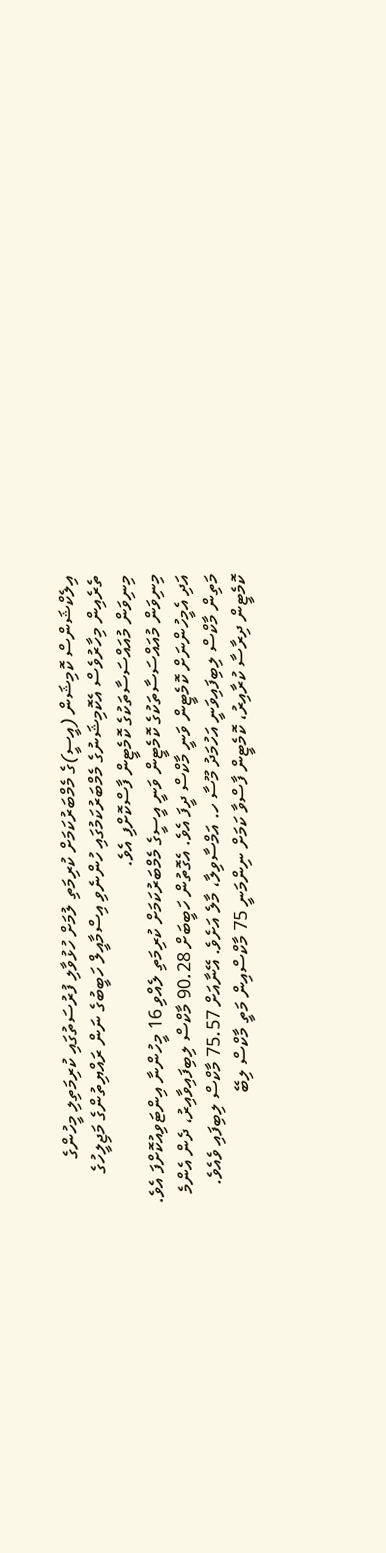އިލެކްޝަންސް ކޮމިޝަން (އީސީ)ގެ މެމްބަރުކަމަށް ކުރިމަތި ލުމަށް ހުޅުވާލި ފުރުސަތުގައި ކުރިމަތިލި މީހުންގެ ތެރެއިން މިހާރުވެސް އެކޮމިޝަނުގެ މެމްބަރުކަމުގައި ހުންނެވި އިސްމާއީލް ހަބީބުގެ ނަން ރައްޔިތުންގެ މަޖިލީހުގެ މިނިވަން މުއައްސަސާތަކުގެ ކޮމެޓީން ފާސްކޮށްފި އެވެ.
މިނިވަން މުއައްސަސާތަކުގެ ކޮމެޓީން ވަނީ އީސީގެ މެމްބަރުކަމަށް ކުރިމަތި ލެއްވި 16 މީހުންނާ އިންޓަވިއުކޮށްފަ އެވެ. އަދި އެމީހުންނަށް ކޮމެޓީން ވަނީ މާކްސް ދީފަ އެވެ. އެގޮތުން ހަބީބަށް 90.28 މާކްސް ލިބިފައިވާއިރު، ދެން އެންމެ މަތިން މާކްސް ލިބިފައިވަނީ އަހުމަދު މޫސާ ހ. އަމްސާވިލާ، މާލެ އަށެވެ. އޭނާއަށް 75.57 މާކްސް ލިބިފައި ވެއެވެ.
ކޮމެޓީން ދިރާސާ ކުރާއިރު، ކޮމެޓީން ފާސްވާ ކަމަށް ނިންމަނީ 75 މާކްސްއިން މަތީ މާކްސް ލިބޭ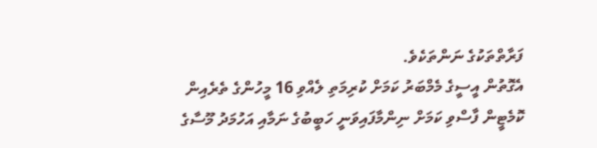ފަރާތްތަކުގެ ނަންތަކެވެ.
އެގޮތުން އީސީގެ މެމްބަރު ކަމަށް ކުރިމަތި ލެއްވި 16 މީހުންގެ ތެރެއިން ކޮމެޓީން ފާސްވި ކަމަށް ނިންމާފައިވަނީ ހަބީބުގެ ނަމާއި އަހުމަދު މޫސާގެ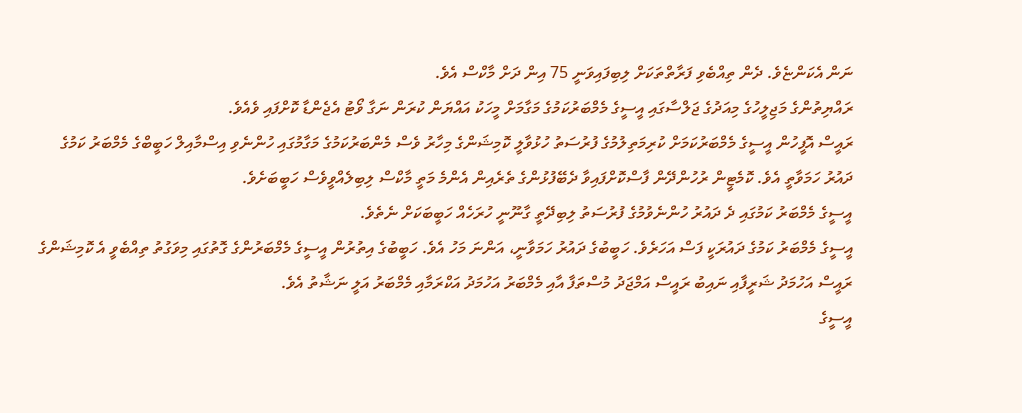ނަން އެކަންޏެވެ. ދެން ތިއްބެވި ފަރާތްތަކަށް ލިބިފައިވަނީ 75 އިން ދަށް މާކްސް އެވެ.
ރައްޔިތުންގެ މަޖިލީހުގެ މިއަދުގެ ޖަލްސާގައި އީސީގެ މެމްބަރުކަމުގެ މަގާމަށް މީހަކު އައްޔަން ކުރަން ނަގާ ވޯޓު އެޖެންޑާ ކޮށްފައި ވެއެވެ.
ރައީސް އޮފީހުން އީސީގެ މެމްބަރުކަމަށް ކުރިމަތިލުމުގެ ފުރުސަތު ހުޅުވާލީ ކޮމިޝަންގެ މިހާރު ވެސް މެންބަރުކަމުގެ މަގާމުގައި ހުންނެވި އިސްމާއިލް ހަބީބްގެ މެމްބަރު ކަމުގެ ދައުރު ހަމަވާތީ އެވެ. ކޮމެޓީން ރުހުންދޭން ފާސްކޮށްފައިވާ ދެބޭފުޅުންގެ ތެރެއިން އެންމެ މަތީ މާކްސް ލިބިލެއްވީވެސް ހަބީބަށެވެ.
އީސީގެ މެމްބަރު ކަމުގައި ދެ ދައުރު ހުންނެވުމުގެ ފުރުސަތު ލިބިދޭތީ ގާނޫނީ ހުރަހެއް ހަބީބަކަށް ނެތެވެ.
އީސީގެ މެމްބަރު ކަމުގެ ދައުރަކީ ފަސް އަހަރެވެ. ހަބީބުގެ ދައުރު ހަމަވާނީ، އަންނަ މަހު އެވެ. ހަބީބުގެ އިތުރުން އީސީގެ މެމްބަރުންގެ ގޮތުގައި މިވަގުތު ތިއްބެވީ އެ ކޮމިޝަންގެ ރައީސް އަހުމަދު ޝަރީފާއި ނައިބު ރައީސް އަމްޖަދު މުސްތަފާ އާއި މެމްބަރު އަހުމަދު އަކްރަމާއި މެމްބަރު އަލީ ނަޝާތު އެވެ.
އީސީގެ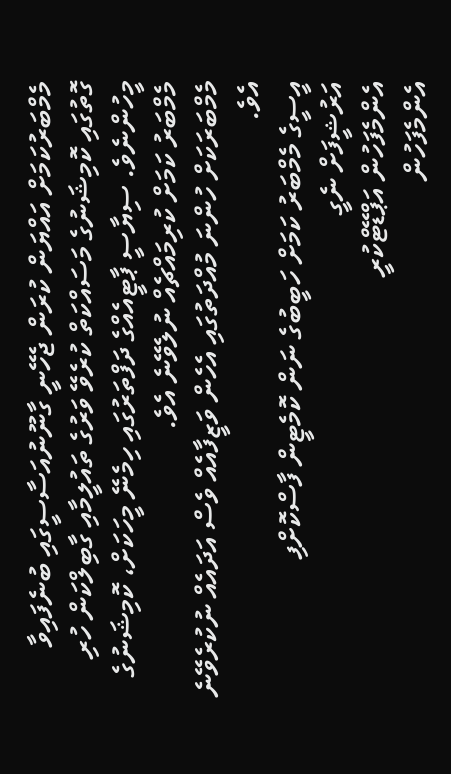މެމްބަރުކަމަށް އައްޔަން ކުރަން ޖެހޭނީ ގާނޫނުއަސާސީގައި ބުނެފައިވާ ގޮތުގައި ކޮމިޝަނުގެ މަސައްކަތް ކުރެވޭ ވަރުގެ ތައުލީމާއި ގާބިލްކަން ހުރި މީހުންނެވެ. ސިޔާސީ ޕާޓީއެއްގެ ދަފްތަރުގައި ހިމެނޭ މީހަކަށް، ކޮމިޝަނުގެ މެމްބަރު ކަމަށް ކުރިމައްޗެއް ނުލެވޭނެ އެވެ.
މެމްބަރަކަށް ހުންނަ މުއްދަތުގައި އެހެން ވަޒީފާއެއް ވެސް އަދައެއް ނުކުރެވޭނެ އެވެ.
އީސީގެ މެމްބަރު ކަމަށް ހަބީބުގެ ނަން ކޮމެޓީން ފާސްކޮށްފި
އަރުޝީފަށް ނެގީ
އެންމެފަހުން އަޕްޑޭޓްކުރީ
އެންމެފަހުން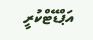އަޕްޑޭޓްކުރީ